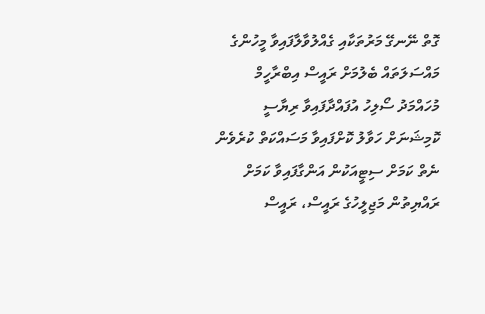ގޮތް ނޭނގޭ މަރުތަކާއި ގެއްލުވާލާފައިވާ މީހުންގެ މައްސަލަތައް ބެލުމަށް ރައީސް އިބްރާހީމް މުހައްމަދު ސޯލިހު އުފައްދާފައިވާ ރިޔާސީ ކޮމިޝަނަށް ހަވާލު ކޮށްފައިވާ މަސައްކަތް ކުރެވެން ނެތް ކަމަށް ސިޓީއަކުން އަންގާފައިވާ ކަމަށް ރައްޔިތުން މަޖިލީހުގެ ރައީސް، ރައީސް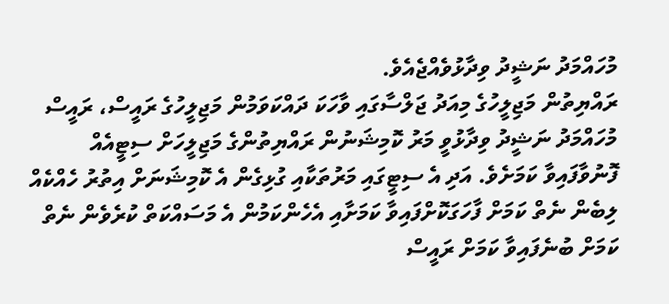މުހައްމަދު ނަޝީދު ވިދާޅުވެއްޖެއެވެ.
ރައްޔިތުން މަޖިލީހުގެ މިއަދު ޖަލްސާގައި ވާހަކަ ދައްކަވަމުން މަޖިލީހުގެ ރައީސް، ރައީސް މުހައްމަދު ނަޝީދު ވިދާޅުވީ މަރު ކޮމިޝަނުން ރައްޔިތުންގެ މަޖިލީހަށް ސިޓީއެއް ފޮނުވާފައިވާ ކަމަށެވެ. އަދި އެ ސިޓީގައި މަރުތަކާއި ގުޅިގެން އެ ކޮމިޝަނަށް އިތުރު ހެއްކެއް ލިބެން ނެތް ކަމަށް ފާހަގަކޮށްފައިވާ ކަމަށާއި އެހެންކަމުން އެ މަސައްކަތް ކުރެވެން ނެތް ކަމަށް ބުނެފައިވާ ކަމަށް ރައީސް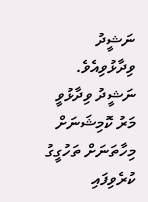ނަޝީދު ވިދާޅުވިއެވެ.
ނަޝީދު ވިދާޅުވީ މަރު ކޮމިޝަނަށް މިހާތަނަށް ތަހުގީގު ކުރެވިފައި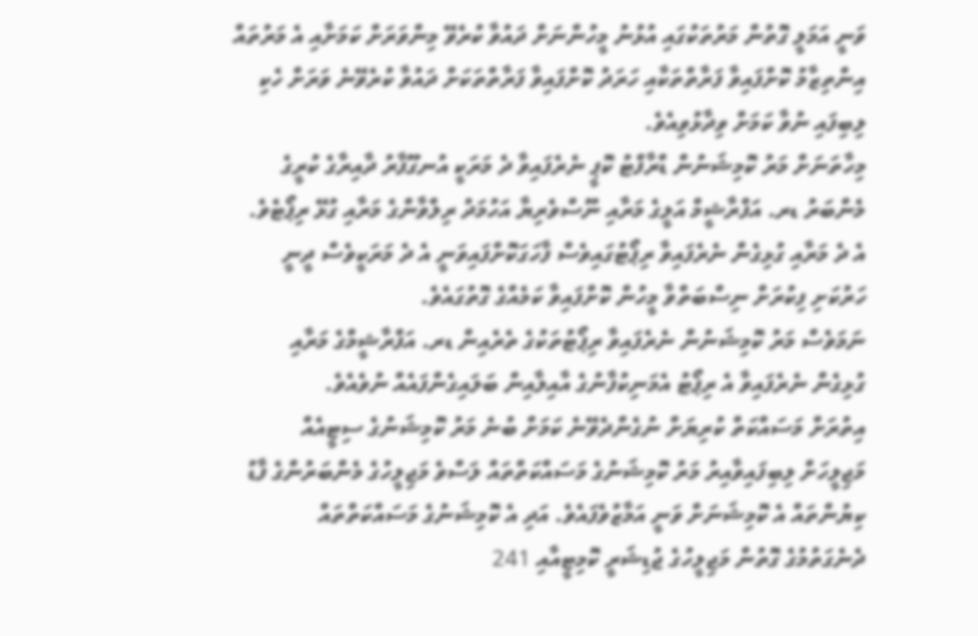ވަނީ އަމަލީ ގޮތުން މަރުތަކުގައި އުޅުނު މީހުންނަށް ދައުވާ ކުރެވޭ މިންވަރަށް ކަމަށާއި އެ މަރުތައް އިންތިޒާމު ކޮށްފައިވާ ފަރާތްތަކާއި ހަރަދު ކޮށްފައިވާ ފަރާތްތަކަށް ދައުވާ ކުރެވޭނެ ވަރަށް ހެކި ލިބިފައި ނުވާ ކަމަށް ވިދާޅުވިއެވެ.
މިހާތަނަށް މަރު ކޮމިޝަނުން ޑްރާފްޓު ކޮޕީ ނެރެފައިވާ ދެ މަރަކީ އުނގޫފާރު ދާއިރާގެ ކުރީގެ މެންބަރު ޑރ. އަފްރާޝީމް އަލީގެ މަރާއި ނޫސްވެރިޔާ އަހުމަދު ރިލްވާންގެ މަރާއި ގުޅޭ ރިޕޯޓެވެ. އެ ދެ މަރާއި ގުޅިގެން ނެރެފައިވާ ރިޕޯޓުގައިވެސް ފާހަގަކޮށްފައިވަނީ އެ ދެ މަރަކީވެސް ދީނީ ހަރުކަށި ފިކުރަށް ނިސްބަތްވާ މީހުން ކޮށްފައިވާ ކަމެއްގެ ގޮތުގައެވެ.
ނަމަވެސް މަރު ކޮމިޝަނުން ނެރެފައިވާ ރިޕޯޓުތަކުގެ ތެރެއިން ޑރ. އަފްރާޝީމްގެ މަރާއި ގުޅިގެން ނެރެފައިވާ އެ ރިޕޯޓު އެމަނިކުފާނުގެ އާއިލާއިން ބަލައިގެންފައެއް ނުވެއެވެ.
އިތުރަށް މަސައްކަތް ކުރިޔަށް ނުގެންދެވޭނެ ކަމަށް ބުނެ މަރު ކޮމިޝަނުގެ ސިޓީއެއް މަޖިލީހަށް ލިބިފައިވާއިރު މަރު ކޮމިޝަނުގެ މަސައްކަތްތައް ލަސްވެ މަޖިލީހުގެ މެންބަރުންގެ ފާޑު ކިޔުންތައް އެ ކޮމިޝަނަށް ވަނީ އަމާޒުވެފައެވެ. އަދި އެ ކޮމިޝަނުގެ މަސައްކަތްތައް ދެނެގަތުމުގެ ގޮތުން މަޖިލީހުގެ ޖުޑިޝަރީ ކޮމިޓީއާއި 241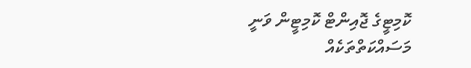ކޮމިޓީގެ ޖޮއިންޓް ކޮމިޓީން ވަނީ މަސައްކަތްތަކެއް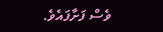ވެސް ފަށާފައެވެ.